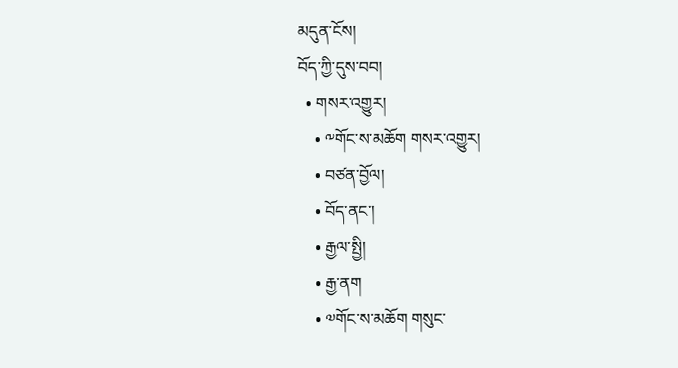མདུན་ངོས།
བོད་ཀྱི་དུས་བབ།
  • གསར་འགྱུར།
    • ༸གོང་ས་མཆོག གསར་འགྱུར།
    • བཙན་བྱོལ།
    • བོད་ནང་།
    • རྒྱལ་སྤྱི།
    • རྒྱ་ནག
    • ༧གོང་ས་མཆོག གསུང་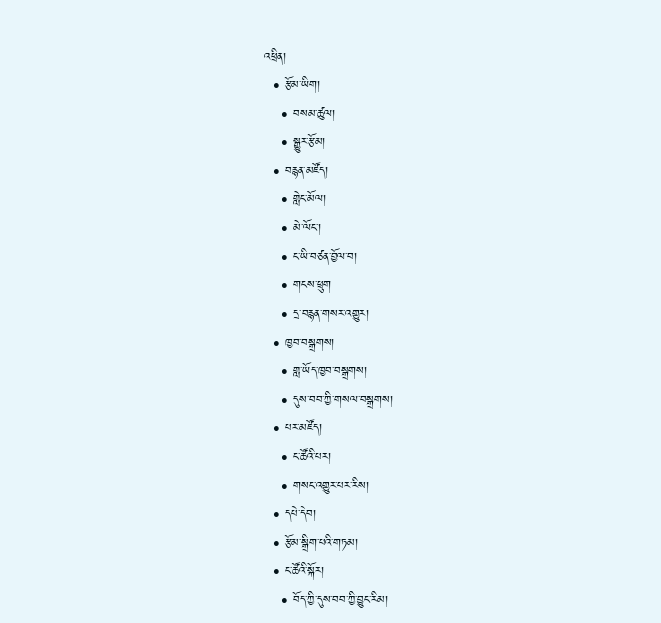འཕྲིན།
  • རྩོམ་ཡིག།
    • བསམ་ཚུལ།
    • སྒྱུར་རྩོམ།
  • བརྙན་མཛོད།
    • གླེང་མོལ།
    • མེ་ལོང་།
    • ང་ཡི་བཙན་བྱོལ་བ།
    • གངས་ཕྲུག
    • དྲ་བརྙན་གསར་འགྱུར།
  • ཁྱབ་བསྒྲགས།
    • གླ་ཡོད་ཁྱབ་བསྒྲགས།
    • དུས་བབ་ཀྱི་གསལ་བསྒྲགས།
  • པར་མཛོད།
    • ང་ཚོའི་པར།
    • གསང་འགྱུར་པར་རིས།
  • དཔེ་དེབ།
  • རྩོམ་སྒྲིག་པའི་གཏམ།
  • ང་ཚོའི་སྐོར།
    • བོད་ཀྱི་དུས་བབ་ཀྱི་བྱུང་རིམ།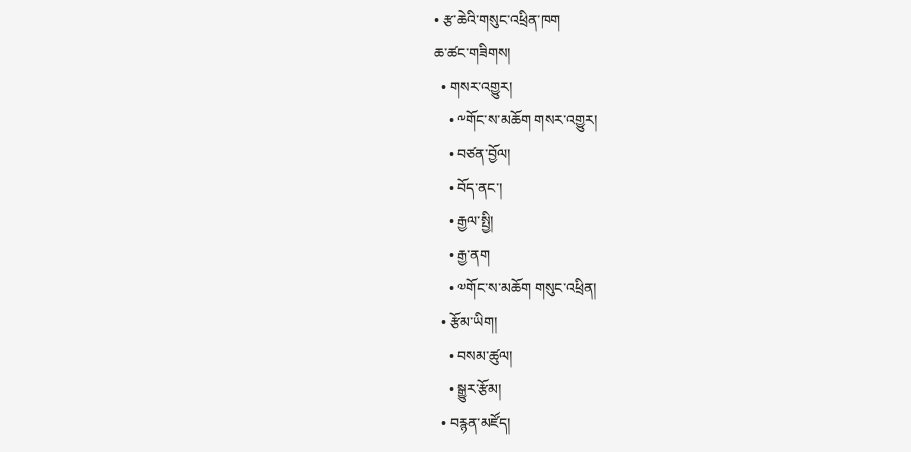• རྩ་ཆེའི་གསུང་འཕྲིན་ཁག
ཆ་ཚང་གཟིགས།
  • གསར་འགྱུར།
    • ༸གོང་ས་མཆོག གསར་འགྱུར།
    • བཙན་བྱོལ།
    • བོད་ནང་།
    • རྒྱལ་སྤྱི།
    • རྒྱ་ནག
    • ༧གོང་ས་མཆོག གསུང་འཕྲིན།
  • རྩོམ་ཡིག།
    • བསམ་ཚུལ།
    • སྒྱུར་རྩོམ།
  • བརྙན་མཛོད།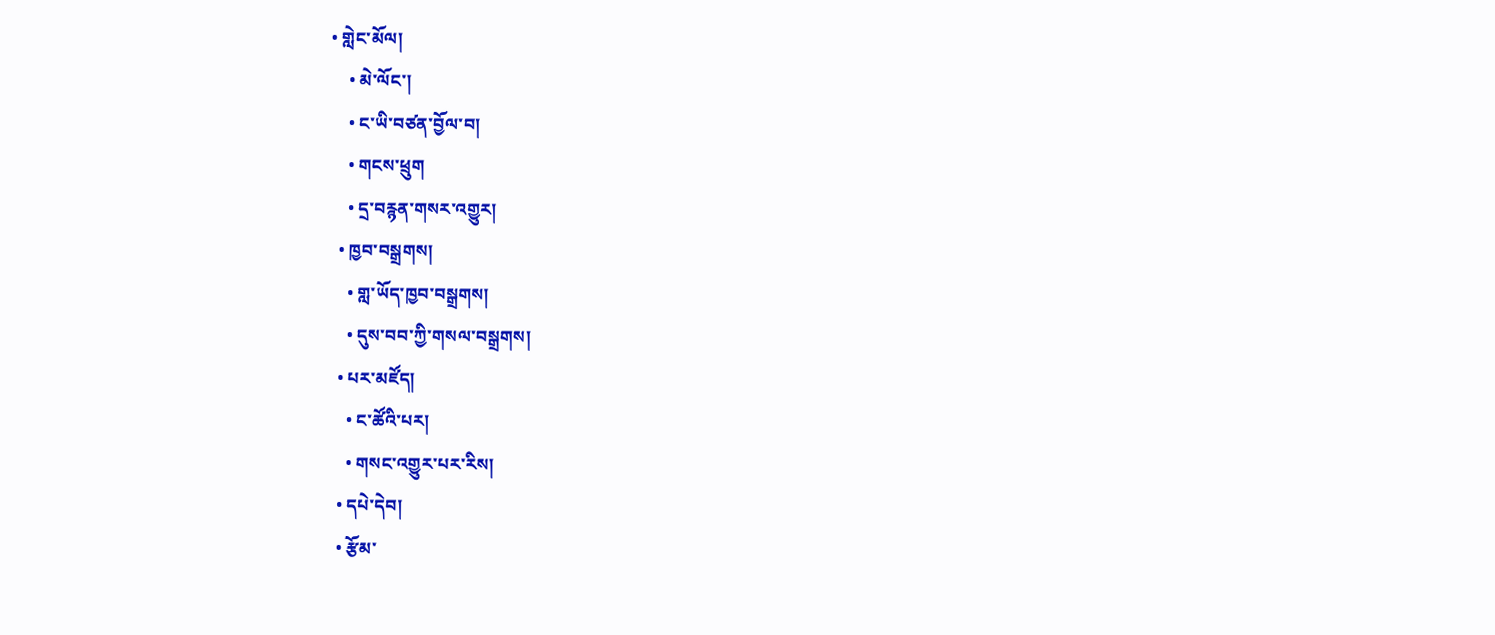• གླེང་མོལ།
    • མེ་ལོང་།
    • ང་ཡི་བཙན་བྱོལ་བ།
    • གངས་ཕྲུག
    • དྲ་བརྙན་གསར་འགྱུར།
  • ཁྱབ་བསྒྲགས།
    • གླ་ཡོད་ཁྱབ་བསྒྲགས།
    • དུས་བབ་ཀྱི་གསལ་བསྒྲགས།
  • པར་མཛོད།
    • ང་ཚོའི་པར།
    • གསང་འགྱུར་པར་རིས།
  • དཔེ་དེབ།
  • རྩོམ་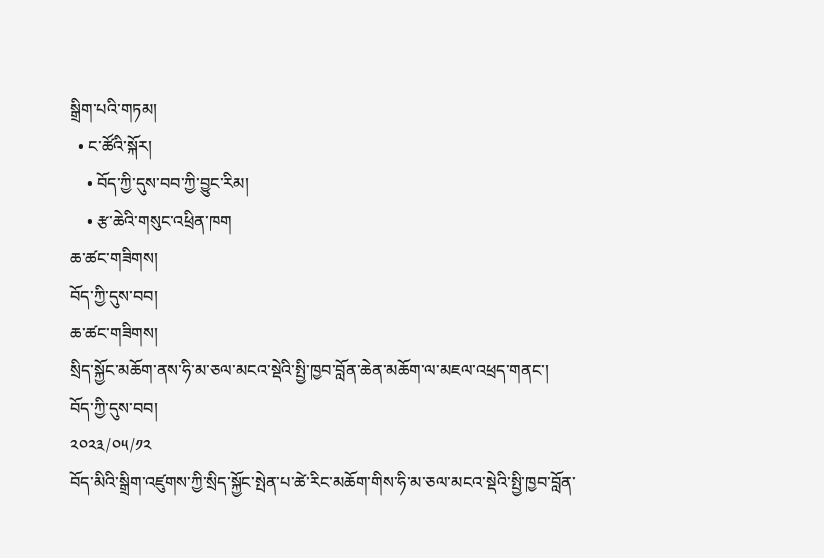སྒྲིག་པའི་གཏམ།
  • ང་ཚོའི་སྐོར།
    • བོད་ཀྱི་དུས་བབ་ཀྱི་བྱུང་རིམ།
    • རྩ་ཆེའི་གསུང་འཕྲིན་ཁག
ཆ་ཚང་གཟིགས།
བོད་ཀྱི་དུས་བབ།
ཆ་ཚང་གཟིགས།
སྲིད་སྐྱོང་མཆོག་ནས་ཧི་མ་ཅལ་མངའ་སྡེའི་སྤྱི་ཁྱབ་བློན་ཆེན་མཆོག་ལ་མཇལ་འཕྲད་གནང་།
བོད་ཀྱི་དུས་བབ།
༢༠༢༣/༠༥/༡༢
བོད་མིའི་སྒྲིག་འཛུགས་ཀྱི་སྲིད་སྐྱོང་སྤེན་པ་ཚེ་རིང་མཆོག་གིས་ཧི་མ་ཅལ་མངའ་སྡེའི་སྤྱི་ཁྱབ་བློན་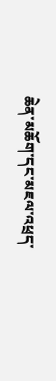ཆེན་མཆོག་དང་མཇལ་འཕྲད་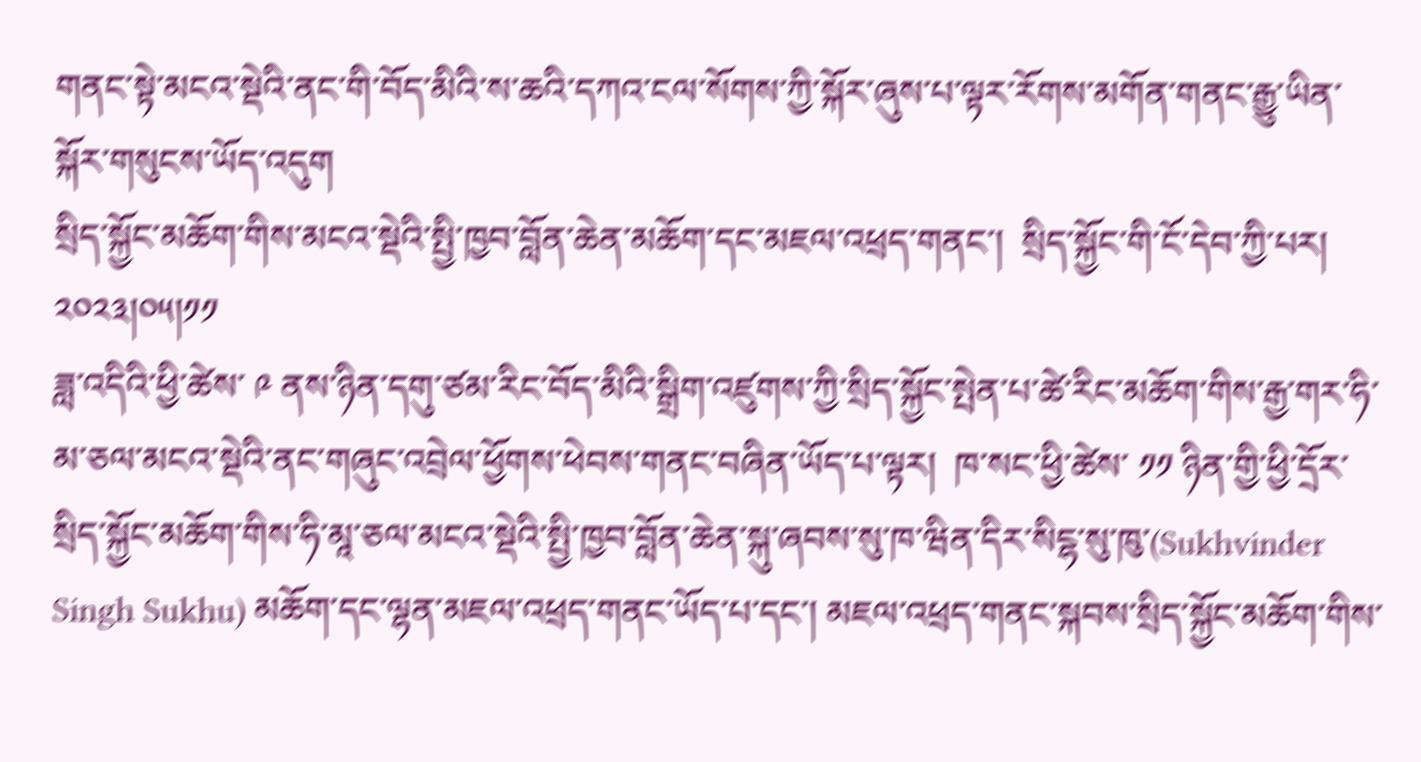གནང་སྟེ་མངའ་སྡེའི་ནང་གི་བོད་མིའི་ས་ཆའི་དཀའ་ངལ་སོགས་ཀྱི་སྐོར་ཞུས་པ་ལྟར་རོགས་མགོན་གནང་རྒྱུ་ཡིན་སྐོར་གསུངས་ཡོད་འདུག
སྲིད་སྐྱོང་མཆོག་གིས་མངའ་སྡེའི་སྤྱི་ཁྱབ་བློན་ཆེན་མཆོག་དང་མཇལ་འཕྲད་གནང་།  སྲིད་སྐྱོང་གི་ངོ་དེབ་ཀྱི་པར། ༢༠༢༣།༠༥།༡༡
ཟླ་འདིའི་ཕྱི་ཚེས་ ༩ ནས་ཉིན་དགུ་ཙམ་རིང་བོད་མིའི་སྒྲིག་འཛུགས་ཀྱི་སྲིད་སྐྱོང་སྤེན་པ་ཚེ་རིང་མཆོག་གིས་རྒྱ་གར་ཧི་མ་ཅལ་མངའ་སྡེའི་ནང་གཞུང་འབྲེལ་ཕྱོགས་ཕེབས་གནང་བཞིན་ཡོད་པ་ལྟར།  ཁ་སང་ཕྱི་ཚེས་ ༡༡ ཉིན་གྱི་ཕྱི་དྲོར་སྲིད་སྐྱོང་མཆོག་གིས་ཧི་མཱ་ཅལ་མངའ་སྡེའི་སྤྱི་ཁྱབ་བློན་ཆེན་སྐུ་ཞབས་སུ་ཁ་ཝིན་དིར་སིངྷ་སུ་ཁུ་(Sukhvinder Singh Sukhu) མཆོག་དང་ལྷན་མཇལ་འཕྲད་གནང་ཡོད་པ་དང་། མཇལ་འཕྲད་གནང་སྐབས་སྲིད་སྐྱོང་མཆོག་གིས་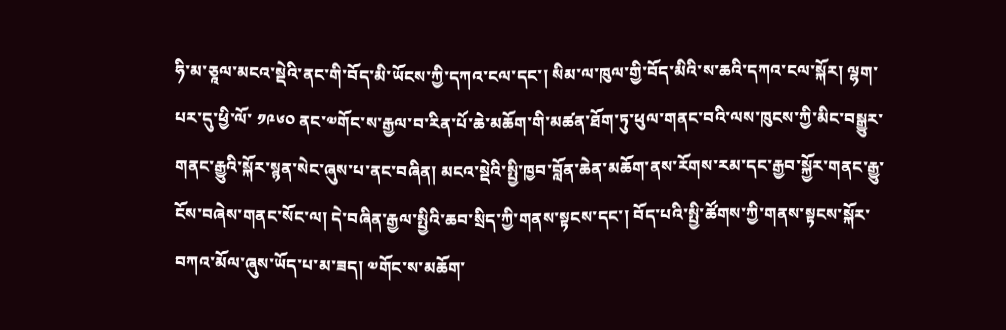ཧི་མ་ཅཱལ་མངའ་སྡེའི་ནང་གི་བོད་མི་ཡོངས་ཀྱི་དཀའ་ངལ་དང་། སིམ་ལ་ཁུལ་གྱི་བོད་མིའི་ས་ཆའི་དཀའ་ངལ་སྐོར། ལྷག་པར་དུ་ཕྱི་ལོ་ ༡༩༦༠ ནང་༧གོང་ས་རྒྱལ་བ་རིན་པོ་ཆེ་མཆོག་གི་མཚན་ཐོག་ཏུ་ཕུལ་གནང་བའི་ལས་ཁུངས་ཀྱི་མིང་བསྒྱུར་གནང་རྒྱུའི་སྐོར་སྙན་སེང་ཞུས་པ་ནང་བཞིན། མངའ་སྡེའི་སྤྱི་ཁྱབ་བློན་ཆེན་མཆོག་ནས་རོགས་རམ་དང་རྒྱབ་སྐྱོར་གནང་རྒྱུ་ངོས་བཞེས་གནང་སོང་ལ། དེ་བཞིན་རྒྱལ་སྤྱིའི་ཆབ་སྲིད་ཀྱི་གནས་སྟངས་དང་། བོད་པའི་སྤྱི་ཚོགས་ཀྱི་གནས་སྟངས་སྐོར་བཀའ་མོལ་ཞུས་ཡོད་པ་མ་ཟད། ༧གོང་ས་མཆོག་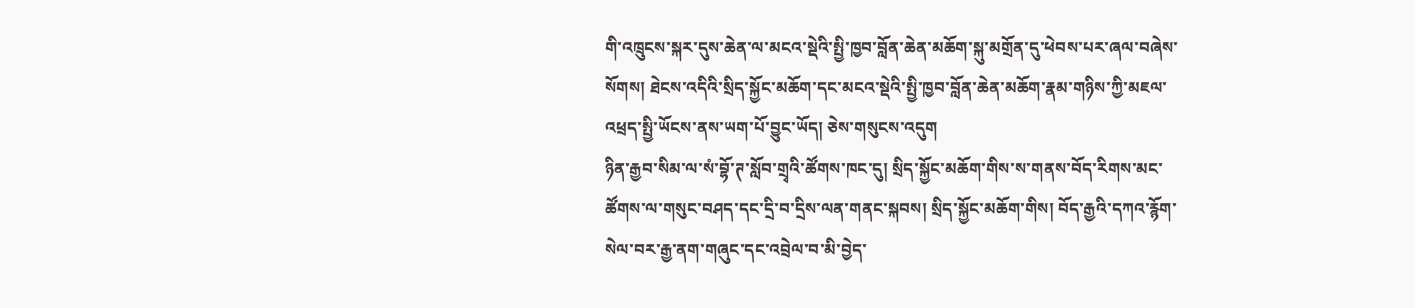གི་འཁྲུངས་སྐར་དུས་ཆེན་ལ་མངའ་སྡེའི་སྤྱི་ཁྱབ་བློན་ཆེན་མཆོག་སྐུ་མགྲོན་དུ་ཕེབས་པར་ཞལ་བཞེས་སོགས། ཐེངས་འདིའི་སྲིད་སྐྱོང་མཆོག་དང་མངའ་སྡེའི་སྤྱི་ཁྱབ་བློན་ཆེན་མཆོག་རྣམ་གཉིས་ཀྱི་མཇལ་འཕྲད་སྤྱི་ཡོངས་ནས་ཡག་པོ་བྱུང་ཡོད། ཅེས་གསུངས་འདུག
ཉིན་རྒྱབ་སིམ་ལ་སཾ་བྷོ་ཊ་སློབ་གྲྭའི་ཚོགས་ཁང་དུ། སྲིད་སྐྱོང་མཆོག་གིས་ས་གནས་བོད་རིགས་མང་ཚོགས་ལ་གསུང་བཤད་དང་དྲི་བ་དྲིས་ལན་གནང་སྐབས། སྲིད་སྐྱོང་མཆོག་གིས། བོད་རྒྱའི་དཀའ་རྙོག་སེལ་བར་རྒྱ་ནག་གཞུང་དང་འབྲེལ་བ་མི་བྱེད་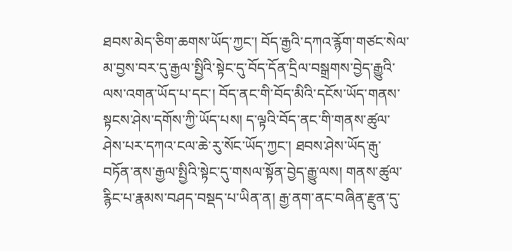ཐབས་མེད་ཅིག་ཆགས་ཡོད་ཀྱང་། བོད་རྒྱའི་དཀའ་རྙོག་གཙང་སེལ་མ་བྱས་བར་དུ་རྒྱལ་སྤྱིའི་སྟེང་དུ་བོད་དོན་དྲིལ་བསྒྲགས་བྱེད་རྒྱུའི་ལས་འགན་ཡོད་པ་དང་། བོད་ནང་གི་བོད་མིའི་དངོས་ཡོད་གནས་སྟངས་ཤེས་དགོས་ཀྱི་ཡོད་པས། ད་ལྟའི་བོད་ནང་གི་གནས་ཚུལ་ཤེས་པར་དཀའ་ངལ་ཆེ་རུ་སོང་ཡོད་ཀྱང་། ཐབས་ཤེས་ཡོད་རྒུ་བཏོན་ནས་རྒྱལ་སྤྱིའི་སྟེང་དུ་གསལ་སྟོན་བྱེད་རྒྱུ་ལས། གནས་ཚུལ་རྙིང་པ་རྣམས་བཤད་བསྡད་པ་ཡིན་ན། རྒྱ་ནག་ནང་བཞིན་རྫུན་དུ་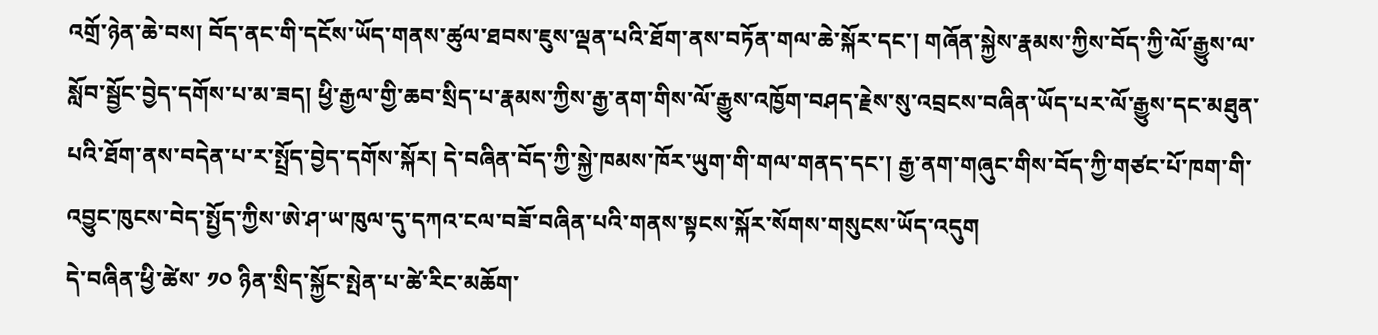འགྲོ་ཉེན་ཆེ་བས། བོད་ནང་གི་དངོས་ཡོད་གནས་ཚུལ་ཐབས་ཇུས་ལྡན་པའི་ཐོག་ནས་བཏོན་གལ་ཆེ་སྐོར་དང་། གཞོན་སྐྱེས་རྣམས་ཀྱིས་བོད་ཀྱི་ལོ་རྒྱུས་ལ་སློབ་སྦྱོང་བྱེད་དགོས་པ་མ་ཟད། ཕྱི་རྒྱལ་གྱི་ཆབ་སྲིད་པ་རྣམས་ཀྱིས་རྒྱ་ནག་གིས་ལོ་རྒྱུས་འཁྱོག་བཤད་རྗེས་སུ་འབྲངས་བཞིན་ཡོད་པར་ལོ་རྒྱུས་དང་མཐུན་པའི་ཐོག་ནས་བདེན་པ་ར་སྤྲོད་བྱེད་དགོས་སྐོར། དེ་བཞིན་བོད་ཀྱི་སྐྱེ་ཁམས་ཁོར་ཡུག་གི་གལ་གནད་དང་། རྒྱ་ནག་གཞུང་གིས་བོད་ཀྱི་གཙང་པོ་ཁག་གི་འབྱུང་ཁུངས་བེད་སྤྱོད་ཀྱིས་ཨེ་ཤ་ཡ་ཁུལ་དུ་དཀའ་ངལ་བཟོ་བཞིན་པའི་གནས་སྟངས་སྐོར་སོགས་གསུངས་ཡོད་འདུག
དེ་བཞིན་ཕྱི་ཚེས་ ༡༠ ཉིན་སྲིད་སྐྱོང་སྤེན་པ་ཚེ་རིང་མཆོག་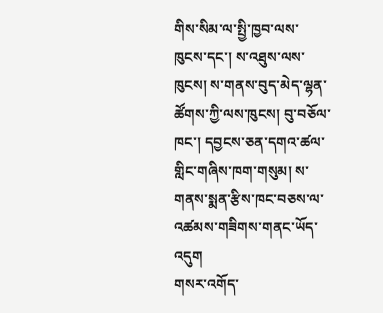གིས་སིམ་ལ་སྤྱི་ཁྱབ་ལས་ཁུངས་དང་། ས་འཐུས་ལས་ཁུངས། ས་གནས་བུད་མེད་ལྷན་ཚོགས་ཀྱི་ལས་ཁུངས། བུ་བཅོལ་ཁང་། དབྱངས་ཅན་དགའ་ཚལ་གླིང་གཞིས་ཁག་གསུམ། ས་གནས་སྨན་རྩིས་ཁང་བཅས་ལ་འཚམས་གཟིགས་གནང་ཡོད་འདུག
གསར་འགོད་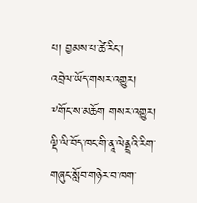པ། བྱམས་པ་ཚེ་རིང་།
འབྲེལ་ཡོད་གསར་འགྱུར།
༸གོང་ས་མཆོག གསར་འགྱུར།
ལྡི་ལི་བོད་ཁང་གི་ནཱ་ལེནྡྲའི་རིག་གཞུང་སློབ་གཉེར་བ་ཁག་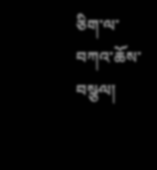ཅིག་ལ་བཀའ་ཆོས་བསྩལ།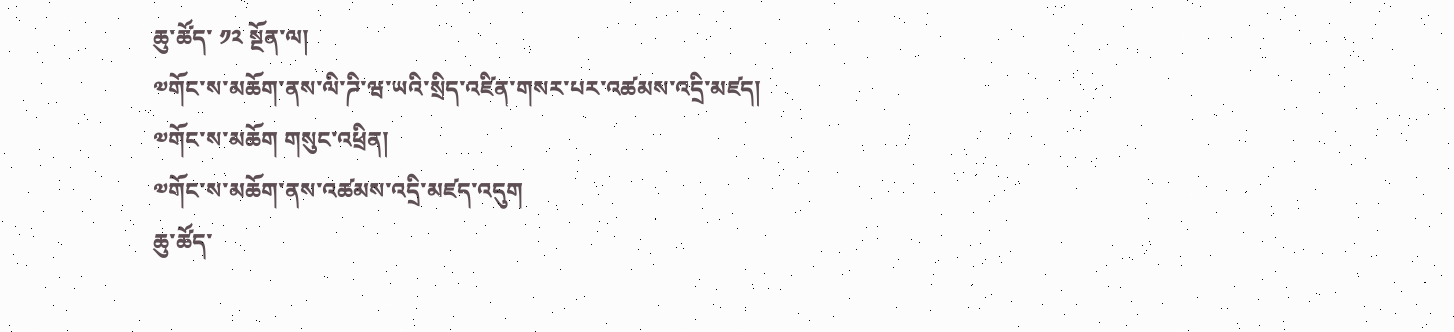ཆུ་ཚོད་ ༡༢ སྔོན་ལ།
༧གོང་ས་མཆོག་ནས་ལི་ཌི་ཝ་ཡའི་སྲིད་འཛིན་གསར་པར་འཚམས་འདྲི་མཛད།
༧གོང་ས་མཆོག གསུང་འཕྲིན།
༧གོང་ས་མཆོག་ནས་འཚམས་འདྲི་མཛད་འདུག
ཆུ་ཚོད་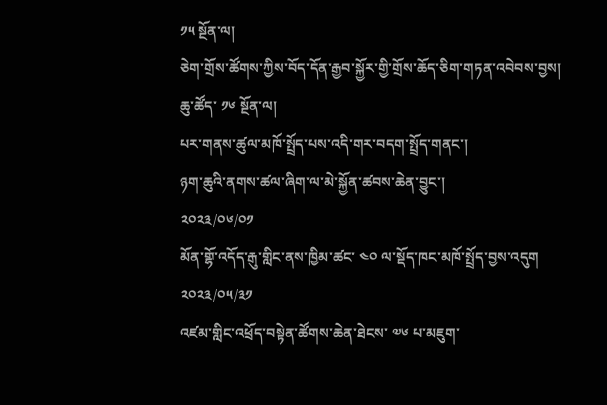༡༥ སྔོན་ལ།
ཅེག་གྲོས་ཚོགས་ཀྱིས་བོད་དོན་རྒྱབ་སྐྱོར་གྱི་གྲོས་ཆོད་ཅིག་གཏན་འབེབས་བྱས།
ཆུ་ཚོད་ ༡༦ སྔོན་ལ།
པར་གནས་ཚུལ་མཁོ་སྤྲོད་པས་འདི་གར་བདག་སྤྲོད་གནང་།
ཉག་ཆུའི་ནགས་ཚལ་ཞིག་ལ་མེ་སྐྱོན་ཚབས་ཆེན་བྱུང་།
༢༠༢༣/༠༦/༠༡
མོན་གྷོ་འདོད་རྒུ་གླིང་ནས་ཁྱིམ་ཚང་ ༤༠ ལ་སྡོད་ཁང་མཁོ་སྤྲོད་བྱས་འདུག
༢༠༢༣/༠༥/༣༡
འཛམ་གླིང་འཕྲོད་བསྟེན་ཚོགས་ཆེན་ཐེངས་ ༧༦ པ་མཇུག་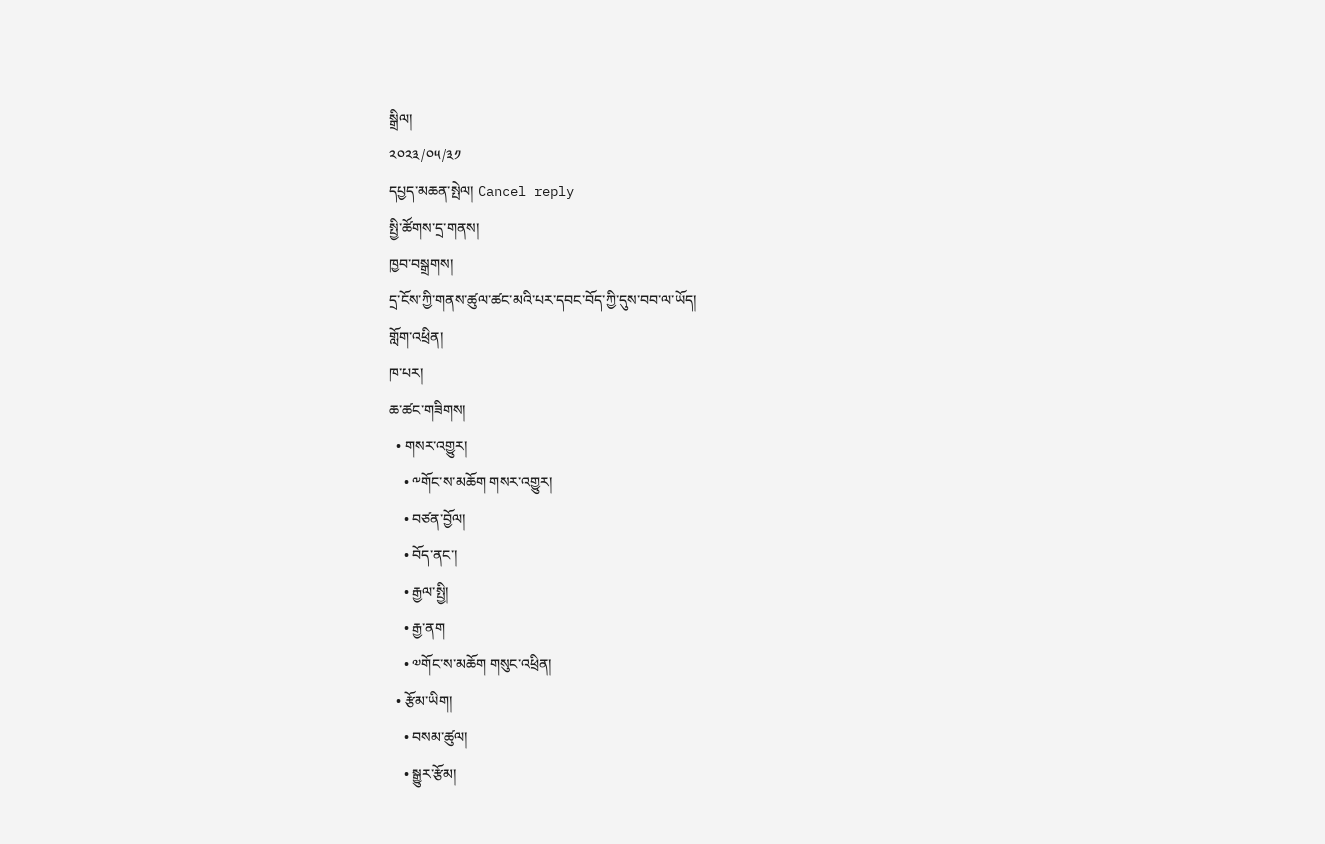སྒྲིལ།
༢༠༢༣/༠༥/༣༡
དཔྱད་མཆན་སྤེལ། Cancel reply
སྤྱི་ཚོགས་དྲ་གནས།
ཁྱབ་བསྒྲགས།
དྲ་ངོས་ཀྱི་གནས་ཚུལ་ཚང་མའི་པར་དབང་བོད་ཀྱི་དུས་བབ་ལ་ཡོད།
གློག་འཕྲིན།
ཁ་པར།
ཆ་ཚང་གཟིགས།
  • གསར་འགྱུར།
    • ༸གོང་ས་མཆོག གསར་འགྱུར།
    • བཙན་བྱོལ།
    • བོད་ནང་།
    • རྒྱལ་སྤྱི།
    • རྒྱ་ནག
    • ༧གོང་ས་མཆོག གསུང་འཕྲིན།
  • རྩོམ་ཡིག།
    • བསམ་ཚུལ།
    • སྒྱུར་རྩོམ།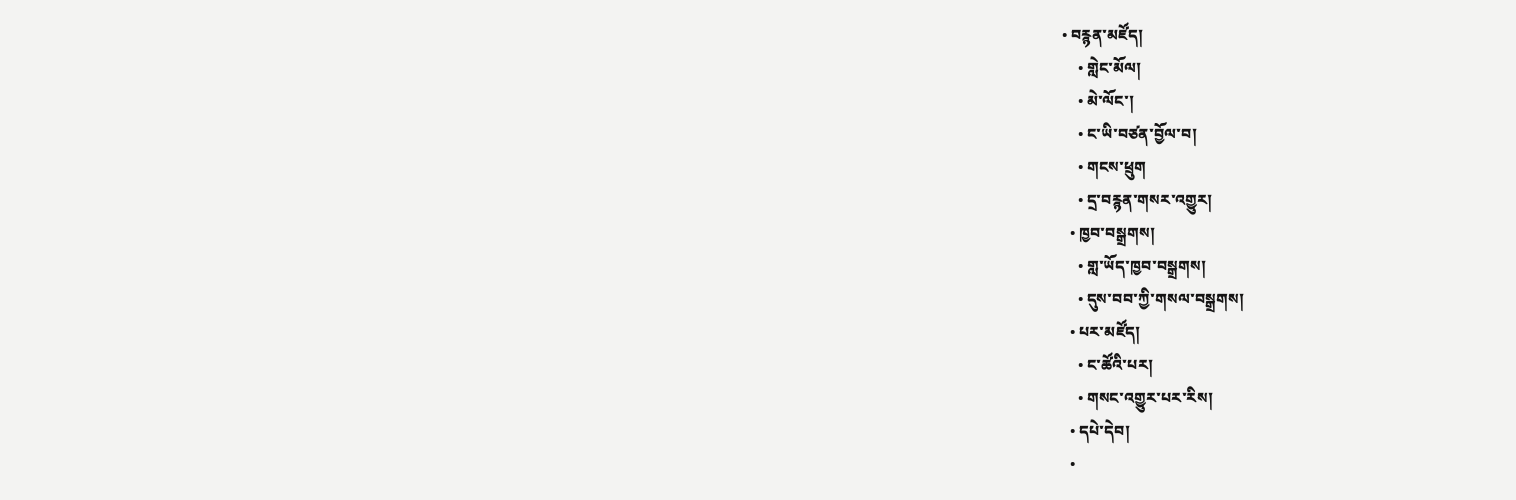• བརྙན་མཛོད།
    • གླེང་མོལ།
    • མེ་ལོང་།
    • ང་ཡི་བཙན་བྱོལ་བ།
    • གངས་ཕྲུག
    • དྲ་བརྙན་གསར་འགྱུར།
  • ཁྱབ་བསྒྲགས།
    • གླ་ཡོད་ཁྱབ་བསྒྲགས།
    • དུས་བབ་ཀྱི་གསལ་བསྒྲགས།
  • པར་མཛོད།
    • ང་ཚོའི་པར།
    • གསང་འགྱུར་པར་རིས།
  • དཔེ་དེབ།
  •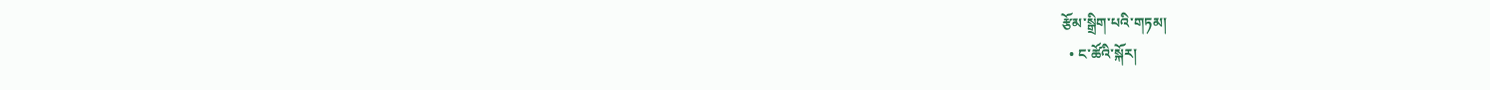རྩོམ་སྒྲིག་པའི་གཏམ།
  • ང་ཚོའི་སྐོར།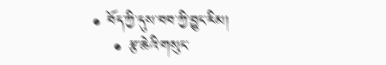• བོད་ཀྱི་དུས་བབ་ཀྱི་བྱུང་རིམ།
    • རྩ་ཆེའི་གསུང་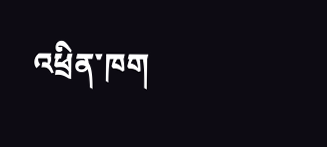འཕྲིན་ཁག